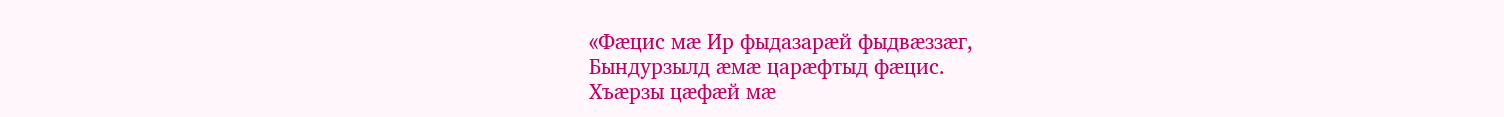«Фæцис мæ Ир фыдазарæй фыдвæззæг,
Бындурзылд æмæ царæфтыд фæцис.
Хъæрзы цæфæй мæ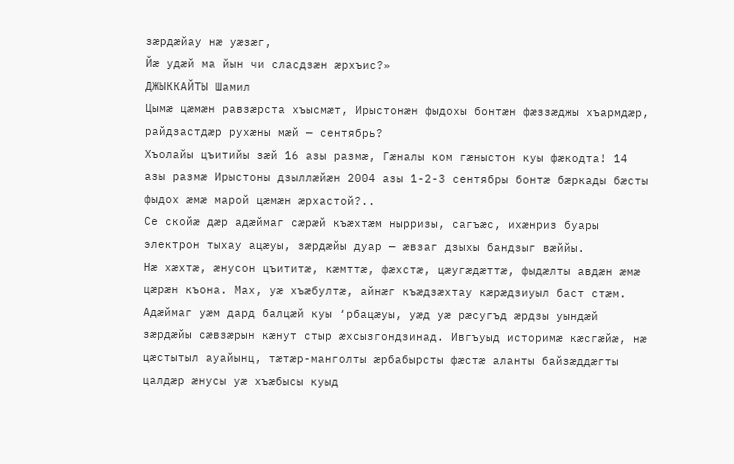зæрдæйау нæ уæзæг,
Йæ удæй ма йын чи сласдзæн æрхъис?»
ДЖЫККАЙТЫ Шамил
Цымæ цæмæн равзæрста хъысмæт, Ирыстонæн фыдохы бонтæн фæззæджы хъармдæр, райдзастдæр рухæны мæй — сентябрь?
Хъолайы цъитийы зæй 16 азы размæ, Гæналы ком гæныстон куы фæкодта! 14 азы размæ Ирыстоны дзыллæйæн 2004 азы 1-2-3 сентябры бонтæ бæркады бæсты фыдох æмæ марой цæмæн æрхастой?..
Се скойæ дæр адæймаг сæрæй къæхтæм нырризы, сагъæс, ихæнриз буары электрон тыхау ацæуы, зæрдæйы дуар — æвзаг дзыхы бандзыг вæййы.
Нæ хæхтæ, æнусон цъититæ, кæмттæ, фæхстæ, цæугæдæттæ, фыдæлты авдæн æмæ цæрæн къона. Мах, уæ хъæбултæ, айнæг къæдзæхтау кæрæдзиуыл баст стæм. Адæймаг уæм дард балцæй куы ‘рбацæуы, уæд уæ рæсугъд æрдзы уындæй зæрдæйы сæвзæрын кæнут стыр æхсызгондзинад. Ивгъуыд историмæ кæсгæйæ, нæ цæстытыл ауайынц, тæтæр-манголты æрбабырсты фæстæ аланты байзæддæгты цалдæр æнусы уæ хъæбысы куыд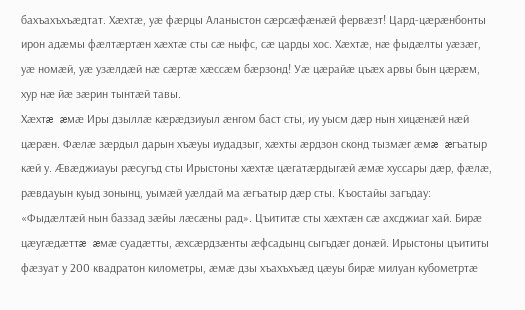бахъахъхъæдтат. Хæхтæ, уæ фæрцы Аланыстон сæрсæфæнæй фервæзт! Цард-цæрæнбонты ирон адæмы фæлтæртæн хæхтæ сты сæ ныфс, сæ царды хос. Хæхтæ, нæ фыдæлты уæзæг, уæ номæй, уæ узæлдæй нæ сæртæ хæссæм бæрзонд! Уæ цæрайæ цъæх арвы бын цæрæм, хур нæ йæ зæрин тынтæй тавы.
Хæхтæ æмæ Иры дзыллæ кæрæдзиуыл æнгом баст сты, иу уысм дæр нын хицæнæй нæй цæрæн. Фæлæ зæрдыл дарын хъæуы иудадзыг, хæхты æрдзон сконд тызмæг æмæ æгъатыр кæй у. Æвæджиауы рæсугъд сты Ирыстоны хæхтæ цæгатæрдыгæй æмæ хуссары дæр, фæлæ, рæвдауын куыд зонынц, уымæй уæлдай ма æгъатыр дæр сты. Къостайы загъдау: «Фыдæлтæй нын баззад зæйы лæсæны рад». Цъититæ сты хæхтæн сæ ахсджиаг хай. Бирæ цæугæдæттæ æмæ суадæтты, æхсæрдзæнты æфсадынц сыгъдæг донæй. Ирыстоны цъититы фæзуат у 200 квадратон километры, æмæ дзы хъахъхъæд цæуы бирæ милуан кубометртæ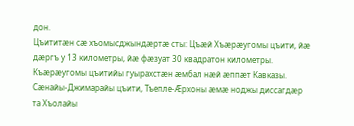дон.
Цъититæн сæ хъомысджындæртæ сты: Цъæй Хъæрæугомы цъити, йæ дæргъ у 13 километры, йæ фæзуат 30 квадратон километры. Къæрæугомы цъитийы гуырахстæн æмбал нæй æппæт Кавказы. Сæнайы-Джимарайы цъити, Тъепле-Æрхоны æмæ ноджы диссагдæр та Хъолайы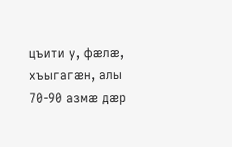цъити у, фæлæ, хъыгагæн, алы 70-90 азмæ дæр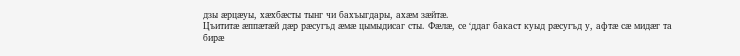дзы æрцæуы, хæхбæсты тынг чи бахъыгдары, ахæм зæйтæ.
Цъититæ æппæтæй дæр рæсугъд æмæ цымыдисаг сты. Фæлæ, се ‘ддаг бакаст куыд рæсугъд у, афтæ сæ мидæг та бирæ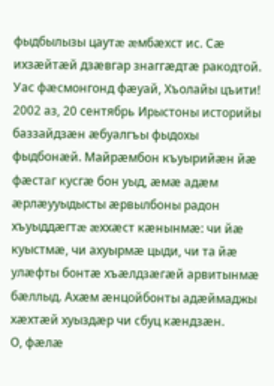фыдбылызы цаутæ æмбæхст ис. Сæ ихзæйтæй дзæвгар знаггæдтæ ракодтой.
Уас фæсмонгонд фæуай, Хъолайы цъити! 2002 аз, 20 сентябрь Ирыстоны историйы баззайдзæн æбуалгъы фыдохы фыдбонæй. Майрæмбон къуырийæн йæ фæстаг кусгæ бон уыд, æмæ адæм æрлæууыдысты æрвылбоны радон хъуыддæгтæ æххæст кæнынмæ: чи йæ куыстмæ, чи ахуырмæ цыди, чи та йæ улæфты бонтæ хъæлдзæгæй арвитынмæ бæллыд. Ахæм æнцойбонты адæймаджы хæхтæй хуыздæр чи сбуц кæндзæн.
О, фæлæ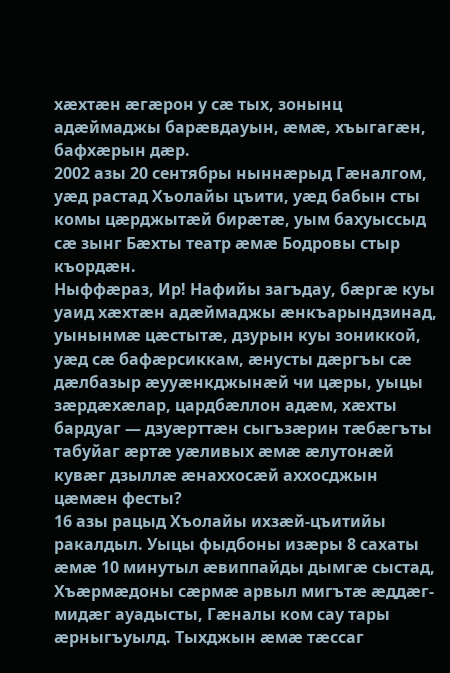хæхтæн æгæрон у сæ тых, зонынц адæймаджы барæвдауын, æмæ, хъыгагæн, бафхæрын дæр.
2002 азы 20 сентябры ныннæрыд Гæналгом, уæд растад Хъолайы цъити, уæд бабын сты комы цæрджытæй бирæтæ, уым бахуыссыд сæ зынг Бæхты театр æмæ Бодровы стыр къордæн.
Ныффæраз, Ир! Нафийы загъдау, бæргæ куы уаид хæхтæн адæймаджы æнкъарындзинад, уынынмæ цæстытæ, дзурын куы зониккой, уæд сæ бафæрсиккам, æнусты дæргъы сæ дæлбазыр æууæнкджынæй чи цæры, уыцы зæрдæхæлар, цардбæллон адæм, хæхты бардуаг — дзуæрттæн сыгъзæрин тæбæгъты табуйаг æртæ уæливых æмæ æлутонæй кувæг дзыллæ æнаххосæй аххосджын цæмæн фесты?
16 азы рацыд Хъолайы ихзæй-цъитийы ракалдыл. Уыцы фыдбоны изæры 8 сахаты æмæ 10 минутыл æвиппайды дымгæ сыстад, Хъæрмæдоны сæрмæ арвыл мигътæ æддæг-мидæг ауадысты, Гæналы ком сау тары æрныгъуылд. Тыхджын æмæ тæссаг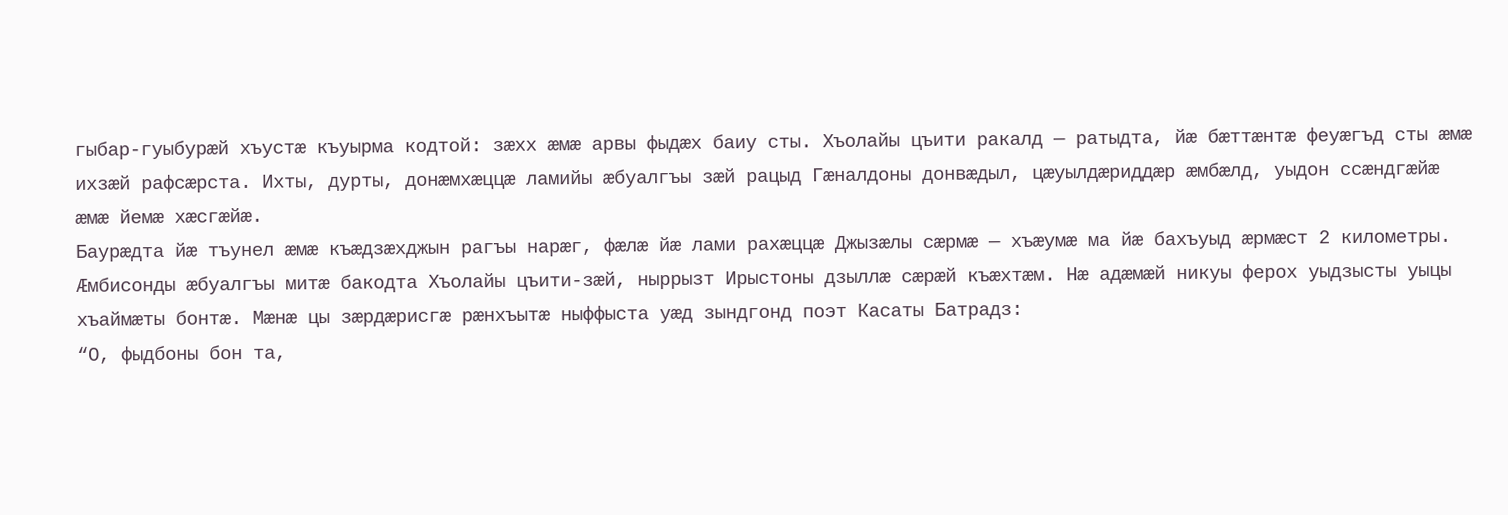гыбар-гуыбурæй хъустæ къуырма кодтой: зæхх æмæ арвы фыдæх баиу сты. Хъолайы цъити ракалд — ратыдта, йæ бæттæнтæ феуæгъд сты æмæ ихзæй рафсæрста. Ихты, дурты, донæмхæццæ ламийы æбуалгъы зæй рацыд Гæналдоны донвæдыл, цæуылдæриддæр æмбæлд, уыдон ссæндгæйæ æмæ йемæ хæсгæйæ.
Баурæдта йæ тъунел æмæ къæдзæхджын рагъы нарæг, фæлæ йæ лами рахæццæ Джызæлы сæрмæ — хъæумæ ма йæ бахъуыд æрмæст 2 километры.
Æмбисонды æбуалгъы митæ бакодта Хъолайы цъити-зæй, ныррызт Ирыстоны дзыллæ сæрæй къæхтæм. Нæ адæмæй никуы ферох уыдзысты уыцы хъаймæты бонтæ. Мæнæ цы зæрдæрисгæ рæнхъытæ ныффыста уæд зындгонд поэт Касаты Батрадз:
“О, фыдбоны бон та,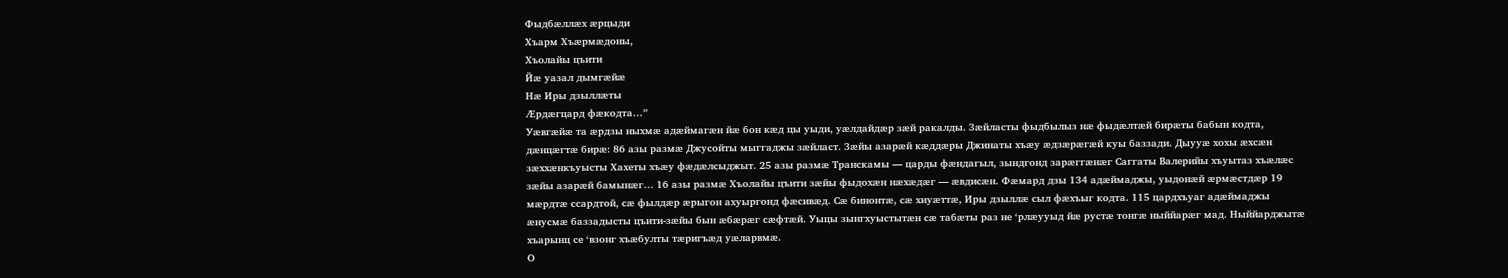Фыдбæллæх æрцыди
Хъарм Хъæрмæдоны,
Хъолайы цъити
Йæ уазал дымгæйæ
Нæ Иры дзыллæты
Æрдæгцард фæкодта…”
Уæвгæйæ та æрдзы ныхмæ адæймагæн йæ бон кæд цы уыди, уæлдайдæр зæй ракалды. Зæйласты фыдбылыз нæ фыдæлтæй бирæты бабын кодта, дæнцæгтæ бирæ: 86 азы размæ Джусойты мыггаджы зæйласт. Зæйы азарæй кæддæры Джинаты хъæу æдзæрæгæй куы баззади. Дыууæ хохы æхсæн зæххæнкъуысты Хахеты хъæу фæдæлсыджыт. 25 азы размæ Транскамы — царды фæндагыл, зындгонд зарæггæнæг Саггаты Валерийы хъуытаз хъæлæс зæйы азарæй бамынæг… 16 азы размæ Хъолайы цъити зæйы фыдохæн нæхæдæг — æвдисæн. Фæмард дзы 134 адæймаджы, уыдонæй æрмæстдæр 19 мæрдтæ ссардтой, сæ фылдæр æрыгон ахуыргонд фæсивæд. Сæ бинонтæ, сæ хиуæттæ, Иры дзыллæ сыл фæхъыг кодта. 115 цардхъуаг адæймаджы æнусмæ баззадысты цъити-зæйы бын æбæрæг сæфтæй. Уыцы зынгхуыстытæн сæ табæты раз не ‘рлæууыд йæ рустæ тонгæ ныййарæг мад. Ныййарджытæ хъарынц се ‘взонг хъæбулты тæригъæд уæларвмæ.
О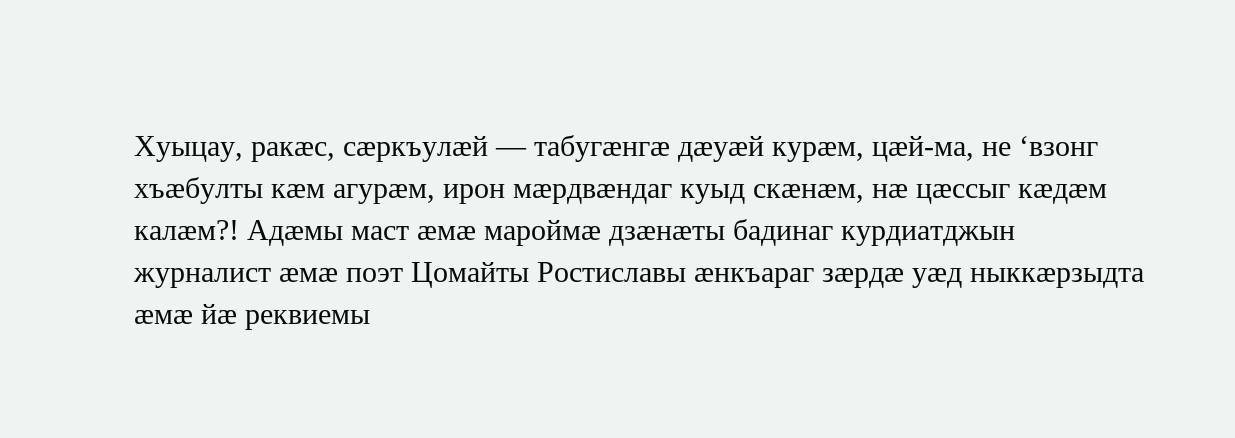Хуыцау, ракæс, сæркъулæй — табугæнгæ дæуæй курæм, цæй-ма, не ‘взонг хъæбулты кæм агурæм, ирон мæрдвæндаг куыд скæнæм, нæ цæссыг кæдæм калæм?! Адæмы маст æмæ мароймæ дзæнæты бадинаг курдиатджын журналист æмæ поэт Цомайты Ростиславы æнкъараг зæрдæ уæд ныккæрзыдта æмæ йæ реквиемы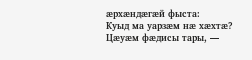æрхæндæгæй фыста:
Куыд ма уарзæм нæ хæхтæ?
Цæуæм фæдисы тары, —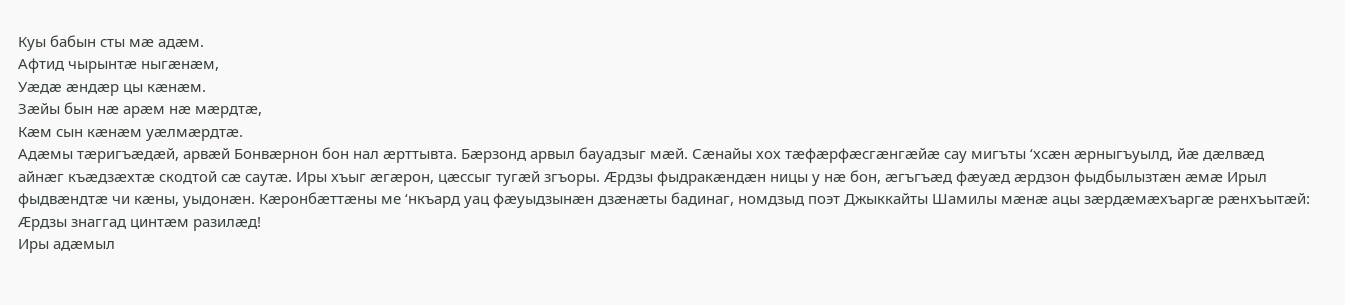Куы бабын сты мæ адæм.
Афтид чырынтæ ныгæнæм,
Уæдæ æндæр цы кæнæм.
Зæйы бын нæ арæм нæ мæрдтæ,
Кæм сын кæнæм уæлмæрдтæ.
Адæмы тæригъæдæй, арвæй Бонвæрнон бон нал æрттывта. Бæрзонд арвыл бауадзыг мæй. Сæнайы хох тæфæрфæсгæнгæйæ сау мигъты ‘хсæн æрныгъуылд, йæ дæлвæд айнæг къæдзæхтæ скодтой сæ саутæ. Иры хъыг æгæрон, цæссыг тугæй згъоры. Æрдзы фыдракæндæн ницы у нæ бон, æгъгъæд фæуæд æрдзон фыдбылызтæн æмæ Ирыл фыдвæндтæ чи кæны, уыдонæн. Кæронбæттæны ме ‘нкъард уац фæуыдзынæн дзæнæты бадинаг, номдзыд поэт Джыккайты Шамилы мæнæ ацы зæрдæмæхъаргæ рæнхъытæй:
Æрдзы знаггад цинтæм разилæд!
Иры адæмыл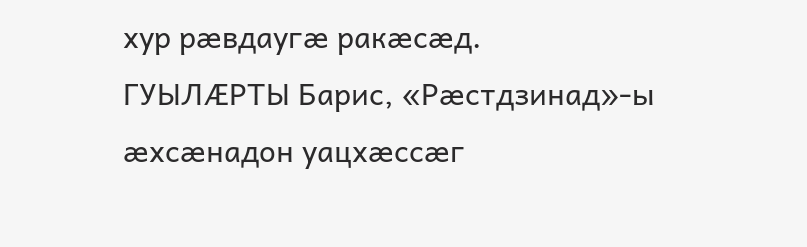хур рæвдаугæ ракæсæд.
ГУЫЛÆРТЫ Барис, «Рæстдзинад»-ы æхсæнадон уацхæссæг